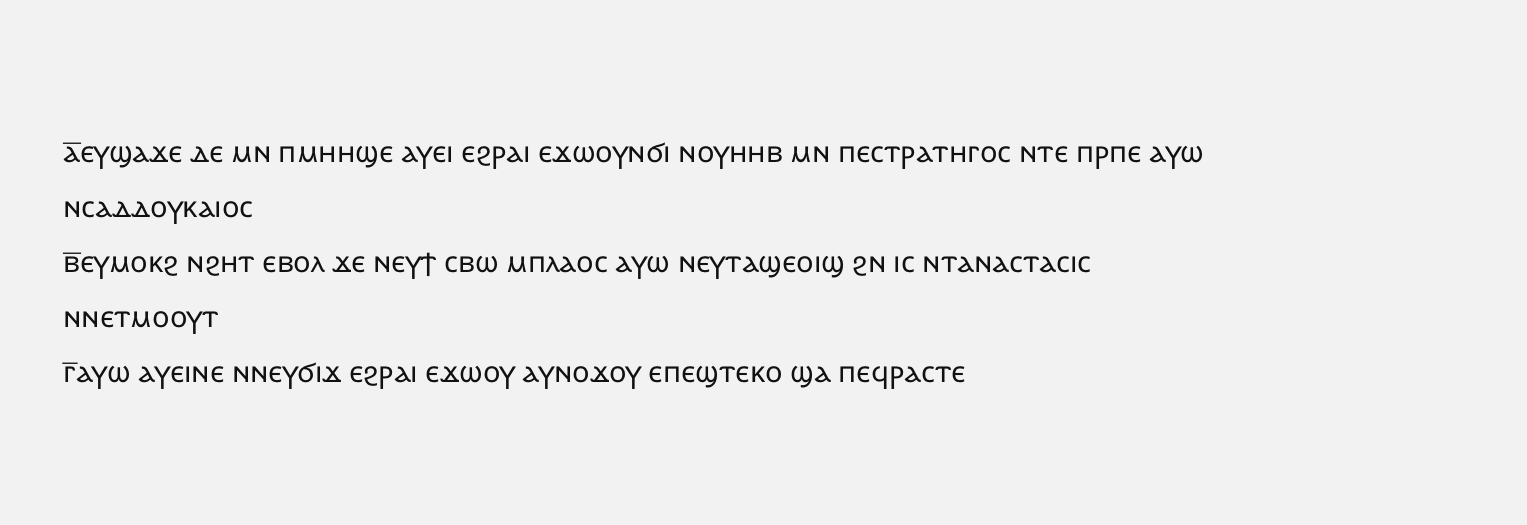ⲁ̅ⲉⲩϣⲁϫⲉ ⲇⲉ ⲙⲛ ⲡⲙⲏⲏϣⲉ ⲁⲩⲉⲓ ⲉϩⲣⲁⲓ ⲉϫⲱⲟⲩⲛϭⲓ ⲛⲟⲩⲏⲏⲃ ⲙⲛ ⲡⲉⲥⲧⲣⲁⲧⲏⲅⲟⲥ ⲛⲧⲉ ⲡⲣⲡⲉ ⲁⲩⲱ ⲛⲥⲁⲇⲇⲟⲩⲕⲁⲓⲟⲥ
ⲃ̅ⲉⲩⲙⲟⲕϩ ⲛϩⲏⲧ ⲉⲃⲟⲗ ϫⲉ ⲛⲉⲩϯ ⲥⲃⲱ ⲙⲡⲗⲁⲟⲥ ⲁⲩⲱ ⲛⲉⲩⲧⲁϣⲉⲟⲓϣ ϩⲛ ⲓⲥ ⲛⲧⲁⲛⲁⲥⲧⲁⲥⲓⲥ ⲛⲛⲉⲧⲙⲟⲟⲩⲧ
ⲅ̅ⲁⲩⲱ ⲁⲩⲉⲓⲛⲉ ⲛⲛⲉⲩϭⲓϫ ⲉϩⲣⲁⲓ ⲉϫⲱⲟⲩ ⲁⲩⲛⲟϫⲟⲩ ⲉⲡⲉϣⲧⲉⲕⲟ ϣⲁ ⲡⲉϥⲣⲁⲥⲧⲉ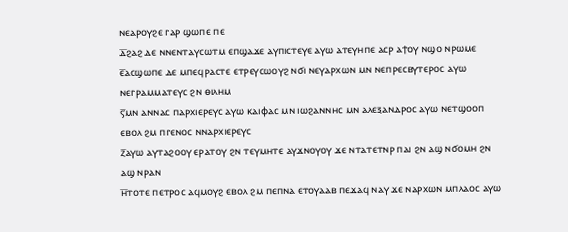ⲛⲉⲁⲣⲟⲩϩⲉ ⲅⲁⲣ ϣⲱⲡⲉ ⲡⲉ
ⲇ̅ϩⲁϩ ⲇⲉ ⲛⲛⲉⲛⲧⲁⲩⲥⲱⲧⲙ ⲉⲡϣⲁϫⲉ ⲁⲩⲡⲓⲥⲧⲉⲩⲉ ⲁⲩⲱ ⲁⲧⲉⲩⲏⲡⲉ ⲁⲥⲣ ⲁϯⲟⲩ ⲛϣⲟ ⲛⲣⲱⲙⲉ
ⲉ̅ⲁⲥϣⲱⲡⲉ ⲇⲉ ⲙⲡⲉϥⲣⲁⲥⲧⲉ ⲉⲧⲣⲉⲩⲥⲱⲟⲩϩ ⲛϭⲓ ⲛⲉⲩⲁⲣⲭⲱⲛ ⲙⲛ ⲛⲉⲡⲣⲉⲥⲃⲩⲧⲉⲣⲟⲥ ⲁⲩⲱ ⲛⲉⲅⲣⲁⲙⲙⲁⲧⲉⲩⲥ ϩⲛ ⲑⲓⲗⲏⲙ
ⲋ̅ⲙⲛ ⲁⲛⲛⲁⲥ ⲡⲁⲣⲭⲓⲉⲣⲉⲩⲥ ⲁⲩⲱ ⲕⲁⲓⲫⲁⲥ ⲙⲛ ⲓⲱϩⲁⲛⲛⲏⲥ ⲙⲛ ⲁⲗⲉⲝⲁⲛⲇⲣⲟⲥ ⲁⲩⲱ ⲛⲉⲧϣⲟⲟⲡ ⲉⲃⲟⲗ ϩⲙ ⲡⲅⲉⲛⲟⲥ ⲛⲛⲁⲣⲭⲓⲉⲣⲉⲩⲥ
ⲍ̅ⲁⲩⲱ ⲁⲩⲧⲁϩⲟⲟⲩ ⲉⲣⲁⲧⲟⲩ ϩⲛ ⲧⲉⲩⲙⲏⲧⲉ ⲁⲩϫⲛⲟⲩⲟⲩ ϫⲉ ⲛⲧⲁⲧⲉⲧⲛⲣ ⲡⲁⲓ ϩⲛ ⲁϣ ⲛϭⲟⲙⲏ ϩⲛ ⲁϣ ⲛⲣⲁⲛ
ⲏ̅ⲧⲟⲧⲉ ⲡⲉⲧⲣⲟⲥ ⲁϥⲙⲟⲩϩ ⲉⲃⲟⲗ ϩⲙ ⲡⲉⲡⲛⲁ ⲉⲧⲟⲩⲁⲁⲃ ⲡⲉϫⲁϥ ⲛⲁⲩ ϫⲉ ⲛⲁⲣⲭⲱⲛ ⲙⲡⲗⲁⲟⲥ ⲁⲩⲱ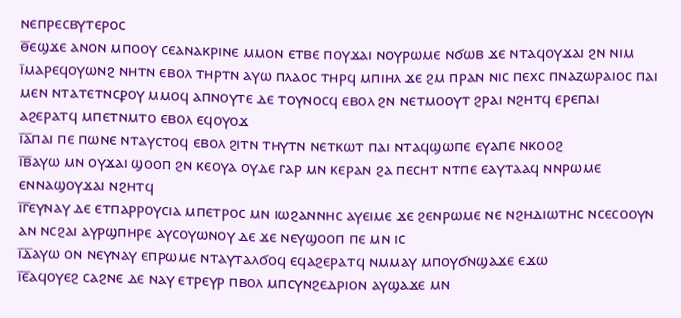ⲛⲉⲡⲣⲉⲥⲃⲩⲧⲉⲣⲟⲥ
ⲑ̅ⲉϣϫⲉ ⲁⲛⲟⲛ ⲙⲡⲟⲟⲩ ⲥⲉⲁⲛⲁⲕⲣⲓⲛⲉ ⲙⲙⲟⲛ ⲉⲧⲃⲉ ⲡⲟⲩϫⲁⲓ ⲛⲟⲩⲣⲱⲙⲉ ⲛϭⲱⲃ ϫⲉ ⲛⲧⲁϥⲟⲩϫⲁⲓ ϩⲛ ⲛⲓⲙ
ⲓ̅ⲙⲁⲣⲉϥⲟⲩⲱⲛϩ ⲛⲏⲧⲛ ⲉⲃⲟⲗ ⲧⲏⲣⲧⲛ ⲁⲩⲱ ⲡⲗⲁⲟⲥ ⲧⲏⲣϥ ⲙⲡⲓⲏⲗ ϫⲉ ϩⲙ ⲡⲣⲁⲛ ⲛⲓⲥ ⲡⲉⲭⲥ ⲡⲛⲁⲍⲱⲣⲁⲓⲟⲥ ⲡⲁⲓ ⲙⲉⲛ ⲛⲧⲁⲧⲉⲧⲛⲥⳁⲟⲩ ⲙⲙⲟϥ ⲁⲡⲛⲟⲩⲧⲉ ⲇⲉ ⲧⲟⲩⲛⲟⲥϥ ⲉⲃⲟⲗ ϩⲛ ⲛⲉⲧⲙⲟⲟⲩⲧ ϩⲣⲁⲓ ⲛϩⲏⲧϥ ⲉⲣⲉⲡⲁⲓ ⲁϩⲉⲣⲁⲧϥ ⲙⲡⲉⲧⲛⲙⲧⲟ ⲉⲃⲟⲗ ⲉϥⲟⲩⲟϫ
ⲓ̅ⲁ̅ⲡⲁⲓ ⲡⲉ ⲡⲱⲛⲉ ⲛⲧⲁⲩⲥⲧⲟϥ ⲉⲃⲟⲗ ϩⲓⲧⲛ ⲧⲏⲩⲧⲛ ⲛⲉⲧⲕⲱⲧ ⲡⲁⲓ ⲛⲧⲁϥϣⲱⲡⲉ ⲉⲩⲁⲡⲉ ⲛⲕⲟⲟϩ
ⲓ̅ⲃ̅ⲁⲩⲱ ⲙⲛ ⲟⲩϫⲁⲓ ϣⲟⲟⲡ ϩⲛ ⲕⲉⲟⲩⲁ ⲟⲩⲇⲉ ⲅⲁⲣ ⲙⲛ ⲕⲉⲣⲁⲛ ϩⲁ ⲡⲉⲥⲏⲧ ⲛⲧⲡⲉ ⲉⲁⲩⲧⲁⲁϥ ⲛⲛⲣⲱⲙⲉ ⲉⲛⲛⲁϣⲟⲩϫⲁⲓ ⲛϩⲏⲧϥ
ⲓ̅ⲅ̅ⲉⲩⲛⲁⲩ ⲇⲉ ⲉⲧⲡⲁⲣⲣⲟⲩⲥⲓⲁ ⲙⲡⲉⲧⲣⲟⲥ ⲙⲛ ⲓⲱϩⲁⲛⲛⲏⲥ ⲁⲩⲉⲓⲙⲉ ϫⲉ ϩⲉⲛⲣⲱⲙⲉ ⲛⲉ ⲛϩⲏⲇⲓⲱⲧⲏⲥ ⲛⲥⲉⲥⲟⲟⲩⲛ ⲁⲛ ⲛⲥϩⲁⲓ ⲁⲩⲣϣⲡⲏⲣⲉ ⲁⲩⲥⲟⲩⲱⲛⲟⲩ ⲇⲉ ϫⲉ ⲛⲉⲩϣⲟⲟⲡ ⲡⲉ ⲙⲛ ⲓⲥ
ⲓ̅ⲇ̅ⲁⲩⲱ ⲟⲛ ⲛⲉⲩⲛⲁⲩ ⲉⲡⲣⲱⲙⲉ ⲛⲧⲁⲩⲧⲁⲗϭⲟϥ ⲉϥⲁϩⲉⲣⲁⲧϥ ⲛⲙⲙⲁⲩ ⲙⲡⲟⲩϭⲛϣⲁϫⲉ ⲉϫⲱ
ⲓ̅ⲉ̅ⲁϥⲟⲩⲉϩ ⲥⲁϩⲛⲉ ⲇⲉ ⲛⲁⲩ ⲉⲧⲣⲉⲩⲣ ⲡⲃⲟⲗ ⲙⲡⲥⲩⲛϩⲉⲇⲣⲓⲟⲛ ⲁⲩϣⲁϫⲉ ⲙⲛ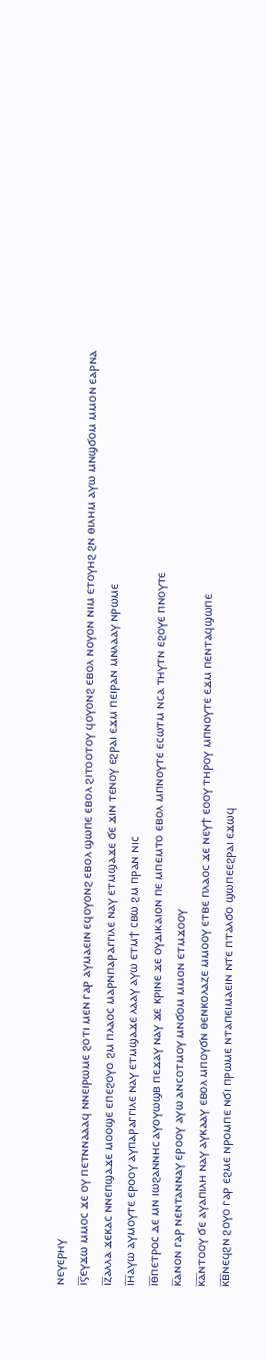ⲛⲉⲩⲉⲣⲏⲩ
ⲓ̅ⲋ̅ⲉⲩϫⲱ ⲙⲙⲟⲥ ϫⲉ ⲟⲩ ⲡⲉⲧⲛⲛⲁⲁⲁϥ ⲛⲛⲉⲓⲣⲱⲙⲉ ϩⲟⲧⲓ ⲙⲉⲛ ⲅⲁⲣ ⲁⲩⲙⲁⲉⲓⲛ ⲉϥⲟⲩⲟⲛϩ ⲉⲃⲟⲗ ϣⲱⲡⲉ ⲉⲃⲟⲗ ϩⲓⲧⲟⲟⲧⲟⲩ ϥⲟⲩⲟⲛϩ ⲉⲃⲟⲗ ⲛⲟⲩⲟⲛ ⲛⲓⲙ ⲉⲧⲟⲩⲏϩ ϩⲛ ⲑⲓⲗⲏⲙ ⲁⲩⲱ ⲙⲛϣϭⲟⲙ ⲙⲙⲟⲛ ⲉⲁⲣⲛⲁ
ⲓ̅ⲍ̅ⲁⲗⲗⲁ ϫⲉⲕⲁⲥ ⲛⲛⲉⲡϣⲁϫⲉ ⲙⲟⲟϣⲉ ⲉⲡⲉϩⲟⲩⲟ ϩⲙ ⲡⲗⲁⲟⲥ ⲙⲁⲣⲛⲡⲁⲣⲁⲅⲅⲓⲗⲉ ⲛⲁⲩ ⲉⲧⲙϣⲁϫⲉ ϭⲉ ϫⲓⲛ ⲧⲉⲛⲟⲩ ⲉϩⲣⲁⲓ ⲉϫⲙ ⲡⲉⲓⲣⲁⲛ ⲙⲛⲗⲁⲁⲩ ⲛⲣⲱⲙⲉ
ⲓ̅ⲏ̅ⲁⲩⲱ ⲁⲩⲙⲟⲩⲧⲉ ⲉⲣⲟⲟⲩ ⲁⲩⲡⲁⲣⲁⲅⲅⲓⲗⲉ ⲛⲁⲩ ⲉⲧⲙϣⲁϫⲉ ⲗⲁⲁⲩ ⲁⲩⲱ ⲉⲧⲙϯ ⲥⲃⲱ ϩⲙ ⲡⲣⲁⲛ ⲛⲓⲥ
ⲓ̅ⲑ̅ⲡⲉⲧⲣⲟⲥ ⲇⲉ ⲙⲛ ⲓⲱϩⲁⲛⲛⲏⲥ ⲁⲩⲟⲩⲱϣⲃ ⲡⲉϫⲁⲩ ⲛⲁⲩ ϫⲉ ⲕⲣⲓⲛⲉ ϫⲉ ⲟⲩⲇⲓⲕⲁⲓⲟⲛ ⲡⲉ ⲙⲡⲉⲙⲧⲟ ⲉⲃⲟⲗ ⲙⲡⲛⲟⲩⲧⲉ ⲉⲥⲱⲧⲙ ⲛⲥⲁ ⲧⲏⲩⲧⲛ ⲉϩⲟⲩⲉ ⲡⲛⲟⲩⲧⲉ
ⲕ̅ⲁⲛⲟⲛ ⲅⲁⲣ ⲛⲉⲛⲧⲁⲛⲛⲁⲩ ⲉⲣⲟⲟⲩ ⲁⲩⲱ ⲁⲛⲥⲟⲧⲙⲟⲩ ⲙⲛϭⲟⲙ ⲙⲙⲟⲛ ⲉⲧⲙϫⲟⲟⲩ
ⲕ̅ⲁ̅ⲛⲧⲟⲟⲩ ϭⲉ ⲁⲩⲁⲡⲓⲗⲏ ⲛⲁⲩ ⲁⲩⲕⲁⲁⲩ ⲉⲃⲟⲗ ⲙⲡⲟⲩϭⲛ ⲑⲉⲛⲕⲟⲗⲁⲍⲉ ⲙⲙⲟⲟⲩ ⲉⲧⲃⲉ ⲡⲗⲁⲟⲥ ϫⲉ ⲛⲉⲩϯ ⲉⲟⲟⲩ ⲧⲏⲣⲟⲩ ⲙⲡⲛⲟⲩⲧⲉ ⲉϫⲙ ⲡⲉⲛⲧⲁϥϣⲱⲡⲉ
ⲕ̅ⲃ̅ⲛⲉϥϩⲛ ϩⲟⲩⲟ ⲅⲁⲣ ⲉϩⲙⲉ ⲛⲣⲟⲙⲡⲉ ⲛϭⲓ ⲡⲣⲱⲙⲉ ⲛⲧⲁⲡⲉⲓⲙⲁⲉⲓⲛ ⲛⲧⲉ ⲡⲧⲁⲗϭⲟ ϣⲱⲡⲉⲉϩⲣⲁⲓ ⲉϫⲱϥ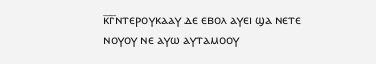ⲕ̅ⲅ̅ⲛⲧⲉⲣⲟⲩⲕⲁⲁⲩ ⲇⲉ ⲉⲃⲟⲗ ⲁⲩⲉⲓ ϣⲁ ⲛⲉⲧⲉ ⲛⲟⲩⲟⲩ ⲛⲉ ⲁⲩⲱ ⲁⲩⲧⲁⲙⲟⲟⲩ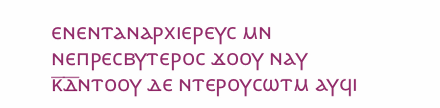ⲉⲛⲉⲛⲧⲁⲛⲁⲣⲭⲓⲉⲣⲉⲩⲥ ⲙⲛ ⲛⲉⲡⲣⲉⲥⲃⲩⲧⲉⲣⲟⲥ ϫⲟⲟⲩ ⲛⲁⲩ
ⲕ̅ⲇ̅ⲛⲧⲟⲟⲩ ⲇⲉ ⲛⲧⲉⲣⲟⲩⲥⲱⲧⲙ ⲁⲩϥⲓ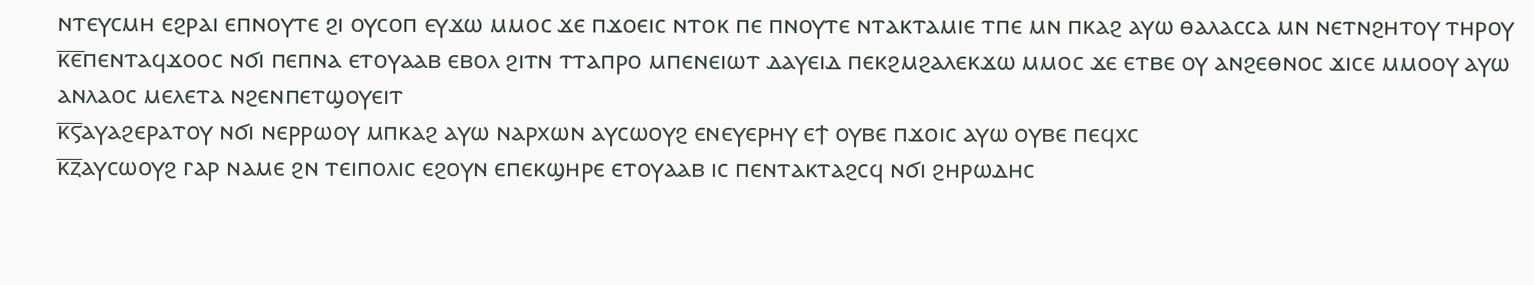ⲛⲧⲉⲩⲥⲙⲏ ⲉϩⲣⲁⲓ ⲉⲡⲛⲟⲩⲧⲉ ϩⲓ ⲟⲩⲥⲟⲡ ⲉⲩϫⲱ ⲙⲙⲟⲥ ϫⲉ ⲡϫⲟⲉⲓⲥ ⲛⲧⲟⲕ ⲡⲉ ⲡⲛⲟⲩⲧⲉ ⲛⲧⲁⲕⲧⲁⲙⲓⲉ ⲧⲡⲉ ⲙⲛ ⲡⲕⲁϩ ⲁⲩⲱ ⲑⲁⲗⲁⲥⲥⲁ ⲙⲛ ⲛⲉⲧⲛϩⲏⲧⲟⲩ ⲧⲏⲣⲟⲩ
ⲕ̅ⲉ̅ⲡⲉⲛⲧⲁϥϫⲟⲟⲥ ⲛϭⲓ ⲡⲉⲡⲛⲁ ⲉⲧⲟⲩⲁⲁⲃ ⲉⲃⲟⲗ ϩⲓⲧⲛ ⲧⲧⲁⲡⲣⲟ ⲙⲡⲉⲛⲉⲓⲱⲧ ⲇⲁⲩⲉⲓⲇ ⲡⲉⲕϩⲙϩⲁⲗⲉⲕϫⲱ ⲙⲙⲟⲥ ϫⲉ ⲉⲧⲃⲉ ⲟⲩ ⲁⲛϩⲉⲑⲛⲟⲥ ϫⲓⲥⲉ ⲙⲙⲟⲟⲩ ⲁⲩⲱ ⲁⲛⲗⲁⲟⲥ ⲙⲉⲗⲉⲧⲁ ⲛϩⲉⲛⲡⲉⲧϣⲟⲩⲉⲓⲧ
ⲕ̅ⲋ̅ⲁⲩⲁϩⲉⲣⲁⲧⲟⲩ ⲛϭⲓ ⲛⲉⲣⲣⲱⲟⲩ ⲙⲡⲕⲁϩ ⲁⲩⲱ ⲛⲁⲣⲭⲱⲛ ⲁⲩⲥⲱⲟⲩϩ ⲉⲛⲉⲩⲉⲣⲏⲩ ⲉϯ ⲟⲩⲃⲉ ⲡϫⲟⲓⲥ ⲁⲩⲱ ⲟⲩⲃⲉ ⲡⲉϥⲭⲥ
ⲕ̅ⲍ̅ⲁⲩⲥⲱⲟⲩϩ ⲅⲁⲣ ⲛⲁⲙⲉ ϩⲛ ⲧⲉⲓⲡⲟⲗⲓⲥ ⲉϩⲟⲩⲛ ⲉⲡⲉⲕϣⲏⲣⲉ ⲉⲧⲟⲩⲁⲁⲃ ⲓⲥ ⲡⲉⲛⲧⲁⲕⲧⲁϩⲥϥ ⲛϭⲓ ϩⲏⲣⲱⲇⲏⲥ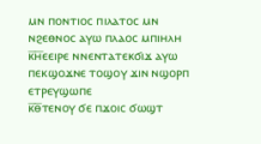ⲙⲛ ⲡⲟⲛⲧⲓⲟⲥ ⲡⲓⲗⲁⲧⲟⲥ ⲙⲛ ⲛϩⲉⲑⲛⲟⲥ ⲁⲩⲱ ⲡⲗⲁⲟⲥ ⲙⲡⲓⲏⲗⲏ
ⲕ̅ⲏ̅ⲉⲉⲓⲣⲉ ⲛⲛⲉⲛⲧⲁⲧⲉⲕϭⲓϫ ⲁⲩⲱ ⲡⲉⲕϣⲟϫⲛⲉ ⲧⲟϣⲟⲩ ϫⲓⲛ ⲛϣⲟⲣⲡ ⲉⲧⲣⲉⲩϣⲱⲡⲉ
ⲕ̅ⲑ̅ⲧⲉⲛⲟⲩ ϭⲉ ⲡϫⲟⲓⲥ ϭⲱϣⲧ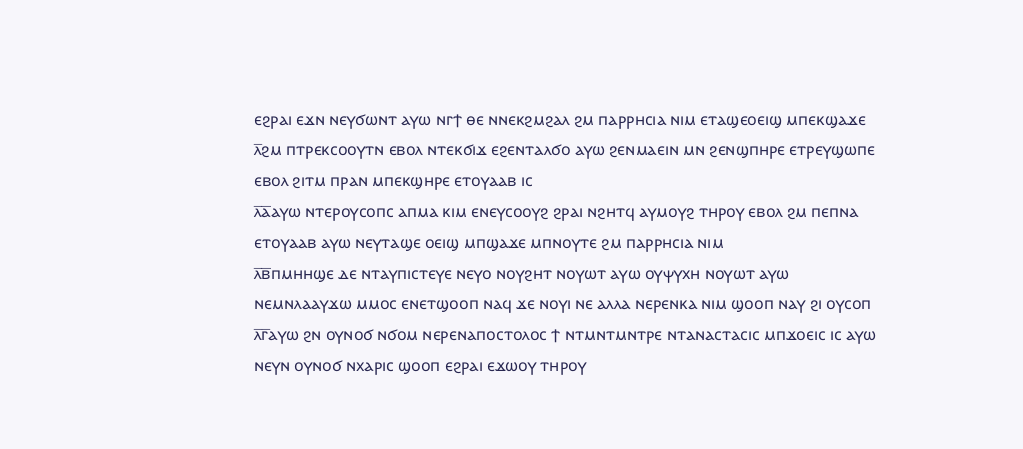ⲉϩⲣⲁⲓ ⲉϫⲛ ⲛⲉⲩϭⲱⲛⲧ ⲁⲩⲱ ⲛⲅϯ ⲑⲉ ⲛⲛⲉⲕϩⲙϩⲁⲗ ϩⲙ ⲡⲁⲣⲣⲏⲥⲓⲁ ⲛⲓⲙ ⲉⲧⲁϣⲉⲟⲉⲓϣ ⲙⲡⲉⲕϣⲁϫⲉ
ⲗ̅ϩⲙ ⲡⲧⲣⲉⲕⲥⲟⲟⲩⲧⲛ ⲉⲃⲟⲗ ⲛⲧⲉⲕϭⲓϫ ⲉϩⲉⲛⲧⲁⲗϭⲟ ⲁⲩⲱ ϩⲉⲛⲙⲁⲉⲓⲛ ⲙⲛ ϩⲉⲛϣⲡⲏⲣⲉ ⲉⲧⲣⲉⲩϣⲱⲡⲉ ⲉⲃⲟⲗ ϩⲓⲧⲙ ⲡⲣⲁⲛ ⲙⲡⲉⲕϣⲏⲣⲉ ⲉⲧⲟⲩⲁⲁⲃ ⲓⲥ
ⲗ̅ⲁ̅ⲁⲩⲱ ⲛⲧⲉⲣⲟⲩⲥⲟⲡⲥ ⲁⲡⲙⲁ ⲕⲓⲙ ⲉⲛⲉⲩⲥⲟⲟⲩϩ ϩⲣⲁⲓ ⲛϩⲏⲧϥ ⲁⲩⲙⲟⲩϩ ⲧⲏⲣⲟⲩ ⲉⲃⲟⲗ ϩⲙ ⲡⲉⲡⲛⲁ ⲉⲧⲟⲩⲁⲁⲃ ⲁⲩⲱ ⲛⲉⲩⲧⲁϣⲉ ⲟⲉⲓϣ ⲙⲡϣⲁϫⲉ ⲙⲡⲛⲟⲩⲧⲉ ϩⲙ ⲡⲁⲣⲣⲏⲥⲓⲁ ⲛⲓⲙ
ⲗ̅ⲃ̅ⲡⲙⲏⲏϣⲉ ⲇⲉ ⲛⲧⲁⲩⲡⲓⲥⲧⲉⲩⲉ ⲛⲉⲩⲟ ⲛⲟⲩϩⲏⲧ ⲛⲟⲩⲱⲧ ⲁⲩⲱ ⲟⲩⲯⲩⲭⲏ ⲛⲟⲩⲱⲧ ⲁⲩⲱ ⲛⲉⲙⲛⲗⲁⲁⲩϫⲱ ⲙⲙⲟⲥ ⲉⲛⲉⲧϣⲟⲟⲡ ⲛⲁϥ ϫⲉ ⲛⲟⲩⲓ ⲛⲉ ⲁⲗⲗⲁ ⲛⲉⲣⲉⲛⲕⲁ ⲛⲓⲙ ϣⲟⲟⲡ ⲛⲁⲩ ϩⲓ ⲟⲩⲥⲟⲡ
ⲗ̅ⲅ̅ⲁⲩⲱ ϩⲛ ⲟⲩⲛⲟϭ ⲛϭⲟⲙ ⲛⲉⲣⲉⲛⲁⲡⲟⲥⲧⲟⲗⲟⲥ ϯ ⲛⲧⲙⲛⲧⲙⲛⲧⲣⲉ ⲛⲧⲁⲛⲁⲥⲧⲁⲥⲓⲥ ⲙⲡϫⲟⲉⲓⲥ ⲓⲥ ⲁⲩⲱ ⲛⲉⲩⲛ ⲟⲩⲛⲟϭ ⲛⲭⲁⲣⲓⲥ ϣⲟⲟⲡ ⲉϩⲣⲁⲓ ⲉϫⲱⲟⲩ ⲧⲏⲣⲟⲩ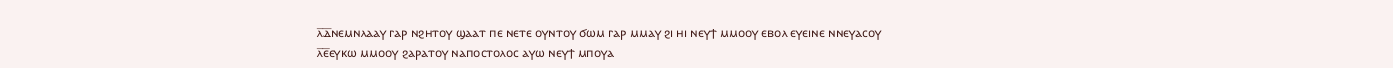ⲗ̅ⲇ̅ⲛⲉⲙⲛⲗⲁⲁⲩ ⲅⲁⲣ ⲛϩⲏⲧⲟⲩ ϣⲁⲁⲧ ⲡⲉ ⲛⲉⲧⲉ ⲟⲩⲛⲧⲟⲩ ϭⲱⲙ ⲅⲁⲣ ⲙⲙⲁⲩ ϩⲓ ⲏⲓ ⲛⲉⲩϯ ⲙⲙⲟⲟⲩ ⲉⲃⲟⲗ ⲉⲩⲉⲓⲛⲉ ⲛⲛⲉⲩⲁⲥⲟⲩ
ⲗ̅ⲉ̅ⲉⲩⲕⲱ ⲙⲙⲟⲟⲩ ϩⲁⲣⲁⲧⲟⲩ ⲛⲁⲡⲟⲥⲧⲟⲗⲟⲥ ⲁⲩⲱ ⲛⲉⲩϯ ⲙⲡⲟⲩⲁ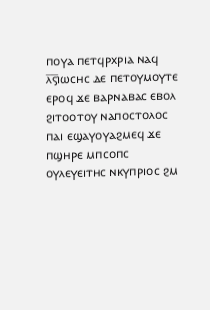ⲡⲟⲩⲁ ⲡⲉⲧϥⲣⲭⲣⲓⲁ ⲛⲁϥ
ⲗ̅ⲋ̅ⲓⲱⲥⲏⲥ ⲇⲉ ⲡⲉⲧⲟⲩⲙⲟⲩⲧⲉ ⲉⲣⲟϥ ϫⲉ ⲃⲁⲣⲛⲁⲃⲁⲥ ⲉⲃⲟⲗ ϩⲓⲧⲟⲟⲧⲟⲩ ⲛⲁⲡⲟⲥⲧⲟⲗⲟⲥ ⲡⲁⲓ ⲉϣⲁⲩⲟⲩⲁϩⲙⲉϥ ϫⲉ ⲡϣⲏⲣⲉ ⲙⲡⲥⲟⲡⲥ ⲟⲩⲗⲉⲩⲉⲓⲧⲏⲥ ⲛⲕⲩⲡⲣⲓⲟⲥ ϩⲙ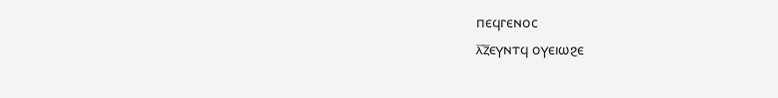ⲡⲉϥⲅⲉⲛⲟⲥ
ⲗ̅ⲍ̅ⲉⲩⲛⲧϥ ⲟⲩⲉⲓⲱϩⲉ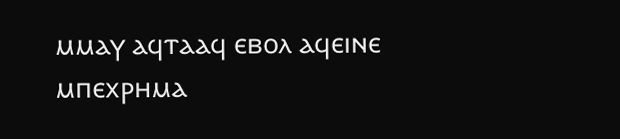ⲙⲙⲁⲩ ⲁϥⲧⲁⲁϥ ⲉⲃⲟⲗ ⲁϥⲉⲓⲛⲉ ⲙⲡⲉⲭⲣⲏⲙⲁ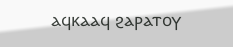ⲁϥⲕⲁⲁϥ ϩⲁⲣⲁⲧⲟⲩ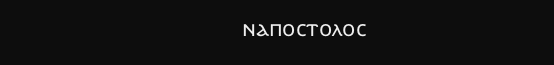ⲛⲁⲡⲟⲥⲧⲟⲗⲟⲥ